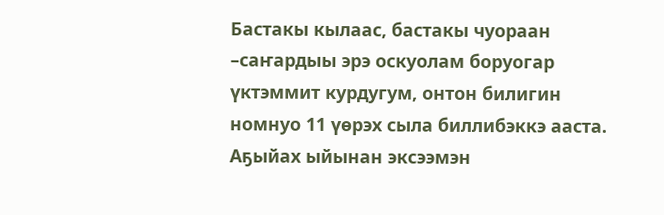Бастакы кылаас, бастакы чуораан –саҥардыы эрэ оскуолам боруогар үктэммит курдугум, онтон билигин номнуо 11 үөрэх сыла биллибэккэ ааста. Аҕыйах ыйынан эксээмэн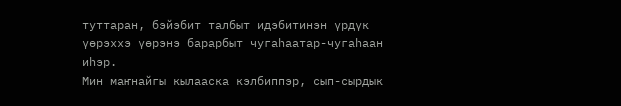туттаран, бэйэбит талбыт идэбитинэн үрдүк үөрэххэ үөрэнэ барарбыт чугаһаатар-чугаһаан иһэр.
Мин маҥнайгы кылааска кэлбиппэр, сып-сырдык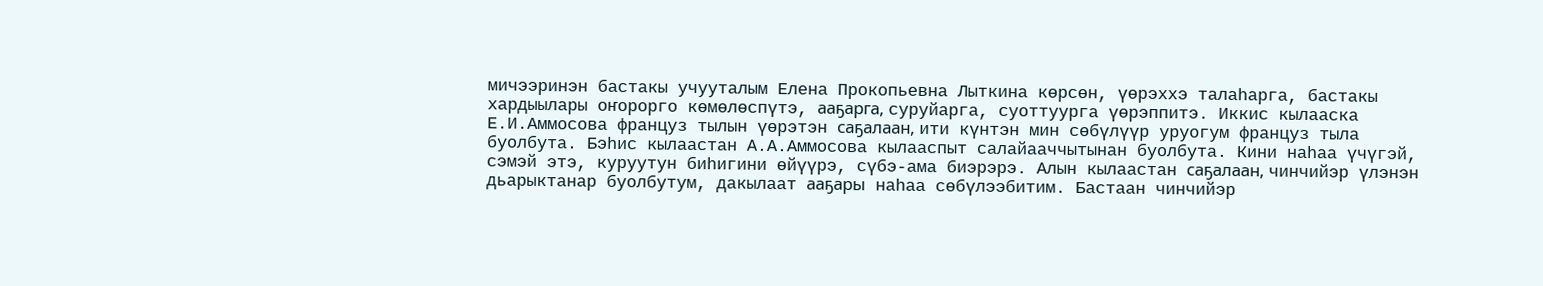мичээринэн бастакы учууталым Елена Прокопьевна Лыткина көрсөн, үөрэххэ талаһарга, бастакы хардыылары оҥорорго көмөлөспүтэ, ааҕарга, суруйарга, суоттуурга үөрэппитэ. Иккис кылааска Е.И.Аммосова француз тылын үөрэтэн саҕалаан, ити күнтэн мин сөбүлүүр уруогум француз тыла буолбута. Бэһис кылаастан А.А.Аммосова кылааспыт салайааччытынан буолбута. Кини наһаа үчүгэй, сэмэй этэ, куруутун биһигини өйүүрэ, сүбэ-ама биэрэрэ. Алын кылаастан саҕалаан, чинчийэр үлэнэн дьарыктанар буолбутум, дакылаат ааҕары наһаа сөбүлээбитим. Бастаан чинчийэр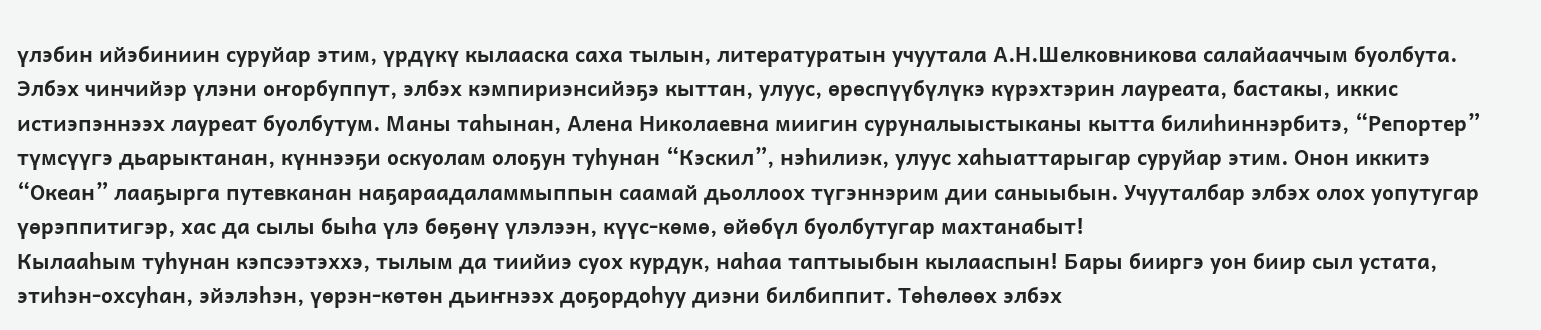үлэбин ийэбиниин суруйар этим, үрдүкү кылааска саха тылын, литературатын учуутала А.Н.Шелковникова салайааччым буолбута. Элбэх чинчийэр үлэни оҥорбуппут, элбэх кэмпириэнсийэҕэ кыттан, улуус, өрөспүүбүлүкэ күрэхтэрин лауреата, бастакы, иккис истиэпэннээх лауреат буолбутум. Маны таһынан, Алена Николаевна миигин суруналыыстыканы кытта билиһиннэрбитэ, “Репортер” түмсүүгэ дьарыктанан, күннээҕи оскуолам олоҕун туһунан “Кэскил”, нэһилиэк, улуус хаһыаттарыгар суруйар этим. Онон иккитэ “Океан” лааҕырга путевканан наҕараадаламмыппын саамай дьоллоох түгэннэрим дии саныыбын. Учууталбар элбэх олох уопутугар үөрэппитигэр, хас да сылы быһа үлэ бөҕөнү үлэлээн, күүс-көмө, өйөбүл буолбутугар махтанабыт!
Кылааһым туһунан кэпсээтэххэ, тылым да тиийиэ суох курдук, наһаа таптыыбын кылааспын! Бары бииргэ уон биир сыл устата, этиһэн-охсуһан, эйэлэһэн, үөрэн-көтөн дьиҥнээх доҕордоһуу диэни билбиппит. Төһөлөөх элбэх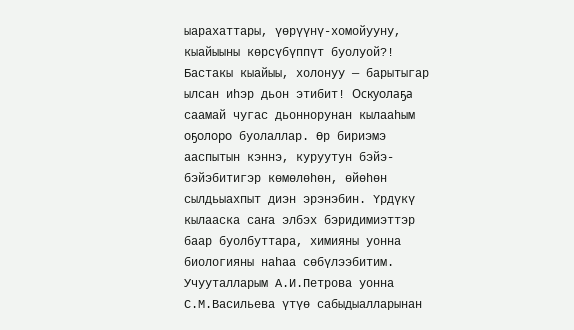ыарахаттары, үөрүүнү-хомойууну, кыайыыны көрсүбүппүт буолуой?! Бастакы кыайыы, холонуу — барытыгар ылсан иһэр дьон этибит! Оскуолаҕа саамай чугас дьоннорунан кылааһым оҕолоро буолаллар. Өр бириэмэ ааспытын кэннэ, куруутун бэйэ-бэйэбитигэр көмөлөһөн, өйөһөн сылдьыахпыт диэн эрэнэбин. Үрдүкү кылааска саҥа элбэх бэридимиэттэр баар буолбуттара, химияны уонна биологияны наһаа сөбүлээбитим. Учууталларым А.И.Петрова уонна С.М.Васильева үтүө сабыдыалларынан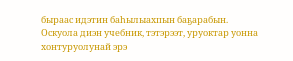быраас идэтин баһылыахпын баҕарабын.
Оскуола диэн учебник, тэтэрээт, уруоктар уонна хонтуруолунай эрэ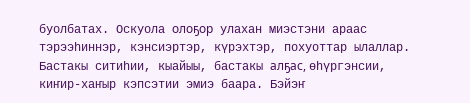буолбатах. Оскуола олоҕор улахан миэстэни араас тэрээһиннэр, кэнсиэртэр, күрэхтэр, похуоттар ылаллар. Бастакы ситиһии, кыайыы, бастакы алҕас, өһүргэнсии, киҥир-хаҥыр кэпсэтии эмиэ баара. Бэйэҥ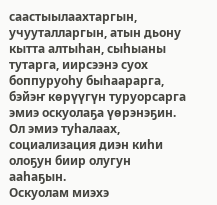саастыылаахтаргын, учууталларгын, атын дьону кытта алтыһан, сыһыаны тутарга, иирсээнэ суох боппуруоһу быһаарарга, бэйэҥ көрүүгүн туруорсарга эмиэ оскуолаҕа үөрэнэҕин. Ол эмиэ туһалаах, социализация диэн киһи олоҕун биир олугун ааһаҕын.
Оскуолам миэхэ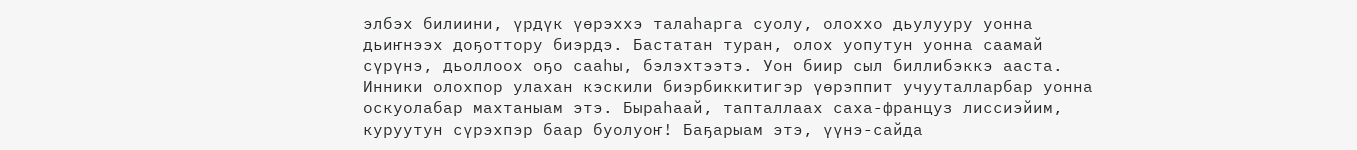элбэх билиини, үрдүк үөрэххэ талаһарга суолу, олоххо дьулууру уонна дьиҥнээх доҕоттору биэрдэ. Бастатан туран, олох уопутун уонна саамай сүрүнэ, дьоллоох оҕо сааһы, бэлэхтээтэ. Уон биир сыл биллибэккэ ааста. Инники олохпор улахан кэскили биэрбиккитигэр үөрэппит учууталларбар уонна оскуолабар махтаныам этэ. Быраһаай, тапталлаах саха-француз лиссиэйим, куруутун сүрэхпэр баар буолуоҥ! Баҕарыам этэ, үүнэ-сайда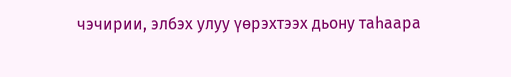чэчирии, элбэх улуу үөрэхтээх дьону таһаара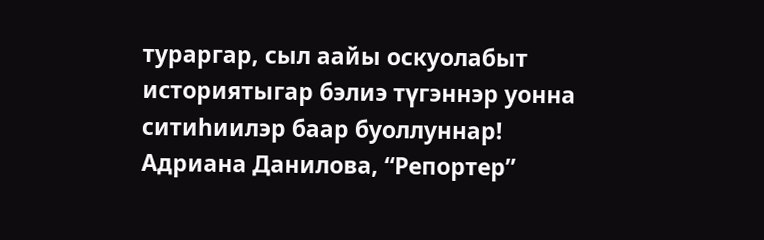тураргар, сыл аайы оскуолабыт историятыгар бэлиэ түгэннэр уонна ситиһиилэр баар буоллуннар!
Адриана Данилова, “Репортер”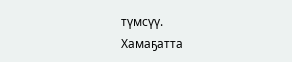түмсүү.
Хамаҕатта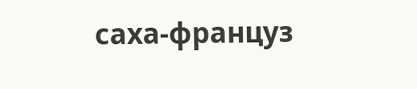саха-француз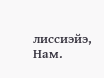лиссиэйэ, Нам.